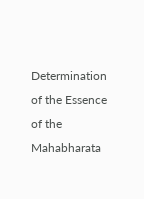Determination of the Essence of the Mahabharata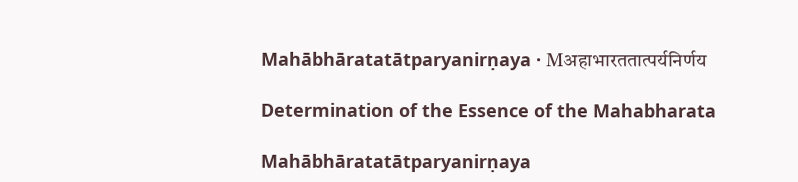Mahābhāratatātparyanirṇaya · Mअहाभारततात्पर्यनिर्णय

Determination of the Essence of the Mahabharata

Mahābhāratatātparyanirṇaya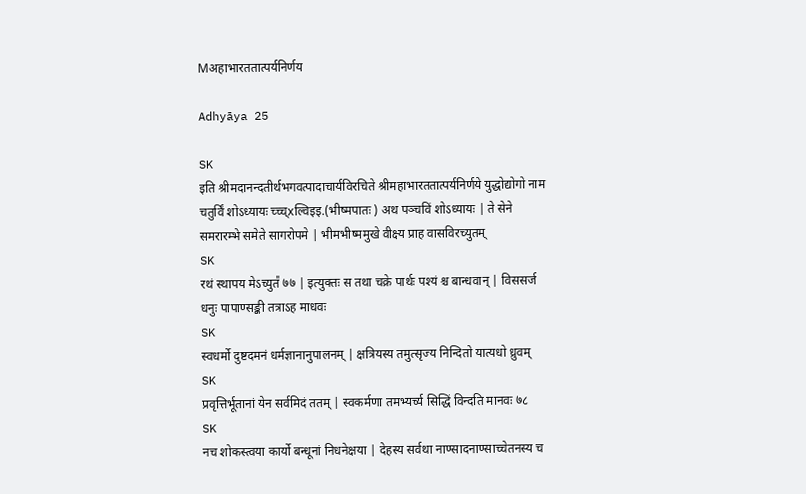Mअहाभारततात्पर्यनिर्णय

Adhyāya 25

SK
इति श्रीमदानन्दतीर्थभगवत्पादाचार्यविरचिते श्रीमहाभारततात्पर्यनिर्णये युद्धोद्योगो नाम चतुर्विं शोऽध्यायः च्च्च्xल्विइइ.(भीष्मपातः ) अथ पञ्चविं शोऽध्यायः | ते सेने समरारम्भे समेते सागरोपमे | भीमभीष्ममुखे वीक्ष्य प्राह वासविरच्युतम्
SK
रथं स्थापय मेऽच्युत᳚ ७७ | इत्युक्तः स तथा चक्रे पार्थः पश्यं श्च बान्धवान् | विससर्ज धनुः पापाण्सङ्की तत्राऽह माधवः
SK
स्वधर्मो दुष्टदमनं धर्मज्ञानानुपालनम् | क्षत्रियस्य तमुत्सृज्य निन्दितो यात्यधो ध्रुवम्
SK
प्रवृत्तिर्भूतानां येन सर्वमिदं ततम् | स्वकर्मणा तमभ्यर्च्य सिद्धिं विन्दति मानवः ७८
SK
नच शोकस्त्वया कार्यो बन्धूनां निधनेक्षया | देहस्य सर्वथा नाण्सादनाण्साच्चेतनस्य च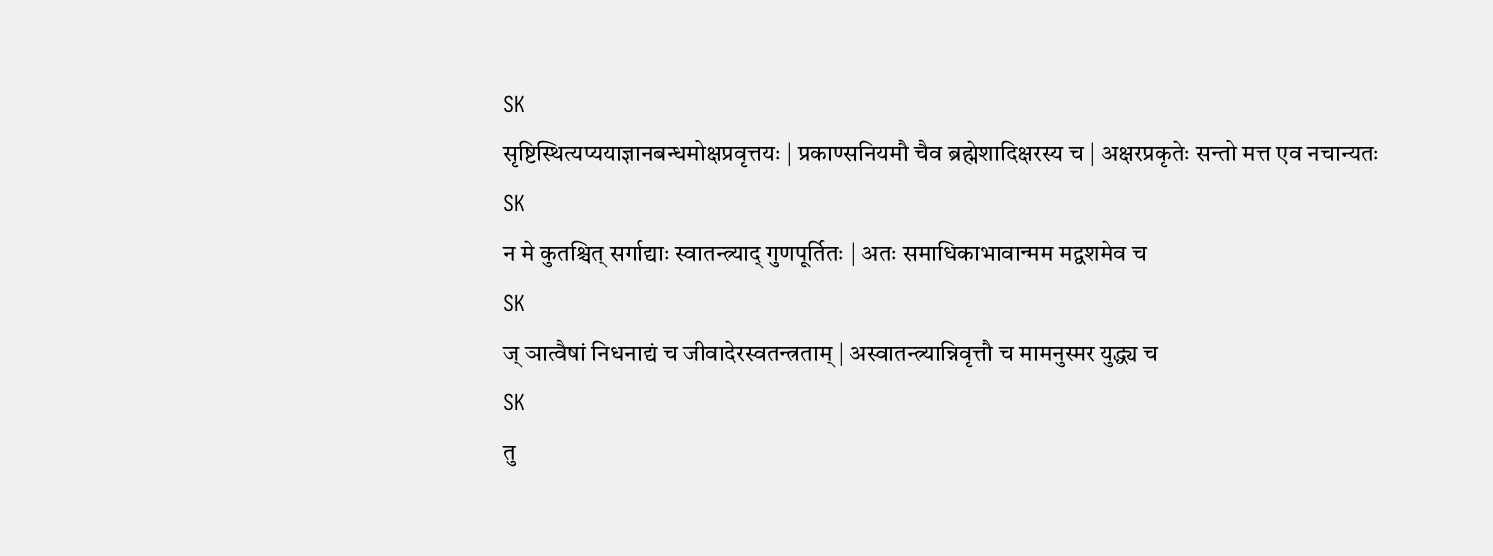SK
सृष्टिस्थित्यप्ययाज्ञानबन्धमोक्षप्रवृत्तयः | प्रकाण्सनियमौ चैव ब्रह्मेशादिक्षरस्य च | अक्षरप्रकृतेः सन्तो मत्त एव नचान्यतः
SK
न मे कुतश्चित् सर्गाद्याः स्वातन्त्र्याद् गुणपूर्तितः | अतः समाधिकाभावान्मम मद्वशमेव च
SK
ज् ञात्वैषां निधनाद्यं च जीवादेरस्वतन्त्रताम् | अस्वातन्त्र्यान्निवृत्तौ च मामनुस्मर युद्ध्य च
SK
तु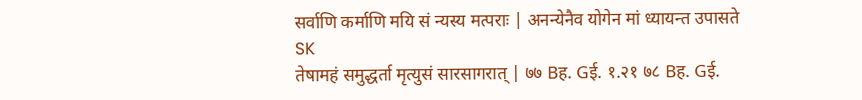सर्वाणि कर्माणि मयि सं न्यस्य मत्पराः | अनन्येनैव योगेन मां ध्यायन्त उपासते
SK
तेषामहं समुद्धर्ता मृत्युसं सारसागरात् | ७७ Bह. Gई. १.२१ ७८ Bह. Gई.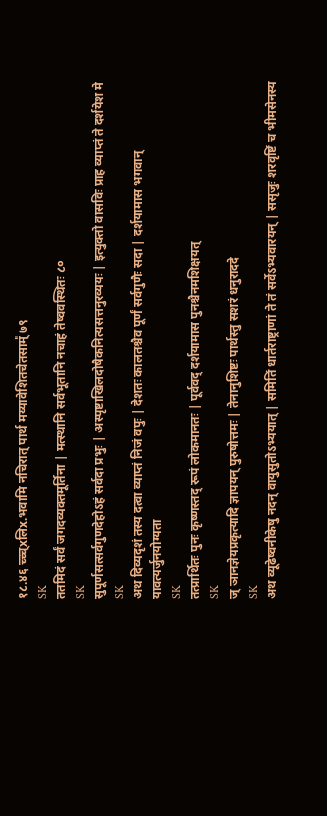१८.४६ च्च्च्xलिx.भवामि नचिरात् पार्थ मय्यावेशितचेतसाम्᳚ ७९
SK
ततमिदं सर्वं जगदव्यक्तमूर्तिना | मत्स्थानि सर्वभूतानि नचाहं तेष्ववस्थितः ८०
SK
सुपूर्णसत्सर्वगुणदेहोऽहं सर्वदा प्रभुः | अस्पृष्टाखिलदोषैकनित्यसत्तनुरव्ययः | इत्युक्तो वासविः प्राह व्याप्तं ते दर्शयेश मे
SK
अथ दिव्यदृशं तस्य दत्वा व्याप्तं निजं वपुः | देशतः कालतश्चैव पूर्णं सर्वगुणैः सदा | दर्शयामास भगवान् यावत्यर्जुनयोग्यता
SK
तत्प्रार्थितः पुनः कृष्णस्तद् रूपं लोकमानतः | पूर्ववद् दर्शयामास पुनश्चैनमशिक्षयत्
SK
ज् ञानज्ञेयप्रकृत्यादि ज्ञापयन् पुरुषोत्तमः | तेनानुशिष्टः पार्थस्तु सशरं धनुराददे
SK
अथ व्यूढेष्वनीकेषु नदन् वायुसुतोऽभ्ययात् | समितिं धार्तराष्ट्राणां ते तं सर्वेऽभ्यवारयन् | ससृजुः शरवृष्टिं च भीमसेनस्य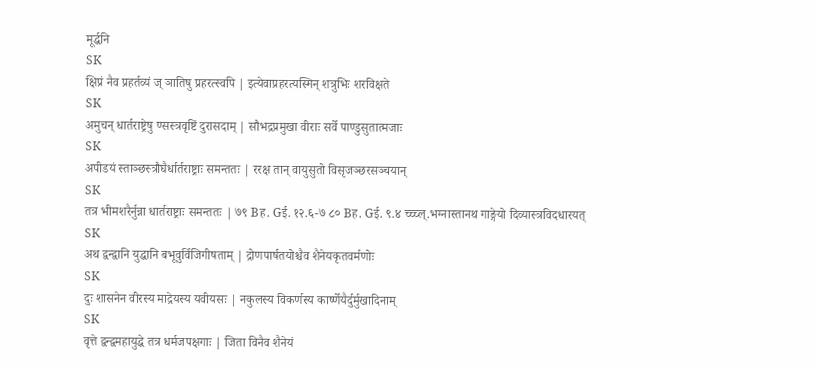मूर्द्धनि
SK
क्षिप्रं नैव प्रहर्तव्यं ज् ञातिषु प्रहरत्स्वपि | इत्येवाप्रहरत्यस्मिन् शत्रुभिः शरविक्षते
SK
अमुचन् धार्तराष्ट्रेषु ण्सस्त्रवृष्टिं दुरासदाम् | सौभद्रप्रमुखा वीराः सर्वे पाण्डुसुतात्मजाः
SK
अपीडयं स्ताञ्छस्त्रौघैर्धार्तराष्ट्राः समन्ततः | ररक्ष तान् वायुसुतो विसृजञ्छरसञ्चयान्
SK
तत्र भीमशरैर्नुन्ना धार्तराष्ट्राः समन्ततः | ७९ Bह. Gई. १२.६-७ ८० Bह. Gई. ९.४ च्च्च्ल्.भग्नास्तानथ गाङ्गेयो दिव्यास्त्रविदधारयत्
SK
अथ द्वन्द्वानि युद्धानि बभूवुर्विजिगीषताम् | द्रोणपार्षतयोश्चैव शैनेयकृतवर्मणोः
SK
दुः शासनेन वीरस्य माद्रेयस्य यवीयसः | नकुलस्य विकर्णस्य कार्ष्णेयैर्दुर्मुखादिनाम्
SK
वृत्ते द्वन्द्वमहायुद्धे तत्र धर्मजपक्षगाः | जिता विनैव शैनेयं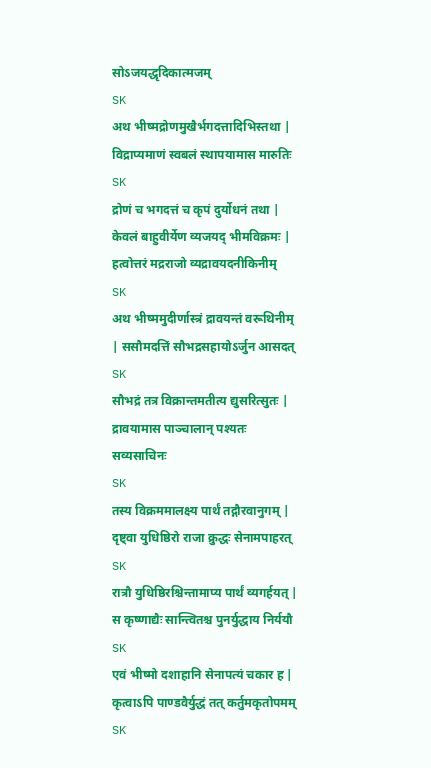सोऽजयद्धृदिकात्मजम्
SK
अथ भीष्मद्रोणमुखैर्भगदत्तादिभिस्तथा | विद्राप्यमाणं स्वबलं स्थापयामास मारुतिः
SK
द्रोणं च भगदत्तं च कृपं दुर्योधनं तथा | केवलं बाहुवीर्येण व्यजयद् भीमविक्रमः | हत्वोत्तरं मद्रराजो व्यद्रावयदनीकिनीम्
SK
अथ भीष्ममुदीर्णास्त्रं द्रावयन्तं वरूथिनीम् | ससौमदत्तिं सौभद्रसहायोऽर्जुन आसदत्
SK
सौभद्रं तत्र विक्रान्तमतीत्य द्युसरित्सुतः | द्रावयामास पाञ्चालान् पश्यतः सव्यसाचिनः
SK
तस्य विक्रममालक्ष्य पार्थं तद्गौरवानुगम् | दृष्ट्वा युधिष्ठिरो राजा क्रुद्धः सेनामपाहरत्
SK
रात्रौ युधिष्ठिरश्चिन्तामाप्य पार्थं व्यगर्हयत् | स कृष्णाद्यैः सान्त्वितश्च पुनर्युद्धाय निर्ययौ
SK
एवं भीष्मो दशाहानि सेनापत्यं चकार ह | कृत्वाऽपि पाण्डवैर्युद्धं तत् कर्तुमकृतोपमम्
SK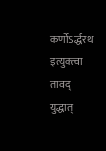कर्णोऽर्द्धरथ इत्युक्त्वा तावद् युद्धात्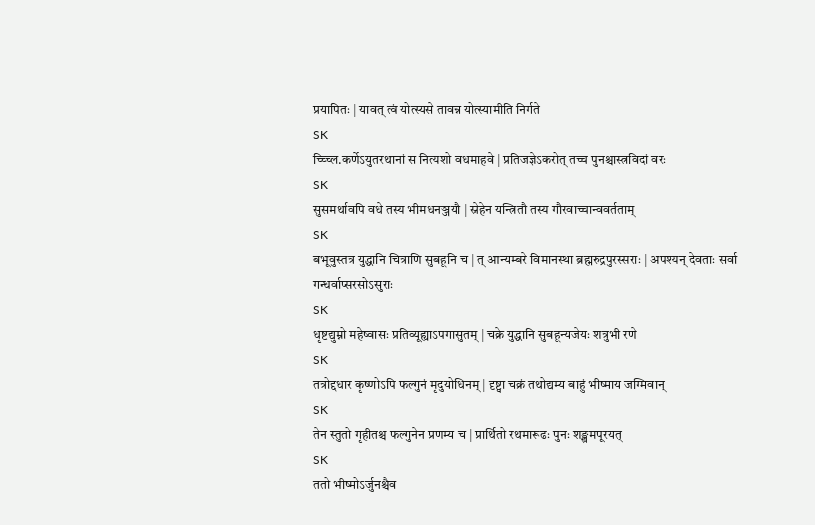प्रयापितः | यावत् त्वं योत्स्यसे तावन्न योत्स्यामीति निर्गते
SK
च्च्च्लि.कर्णेऽयुतरथानां स नित्यशो वधमाहवे | प्रतिजज्ञेऽकरोत् तच्च पुनश्चास्त्रविदां वरः
SK
सुसमर्थावपि वधे तस्य भीमधनञ्जयौ | स्नेहेन यन्त्रितौ तस्य गौरवाच्चान्ववर्तताम्
SK
बभूवुस्तत्र युद्धानि चित्राणि सुबहूनि च | त् आन्यम्बरे विमानस्था ब्रह्मरुद्रपुरस्सराः | अपश्यन् देवताः सर्वा गन्धर्वाप्सरसोऽसुराः
SK
धृष्टद्युम्नो महेष्वासः प्रतिव्यूह्याऽपगासुतम् | चक्रे युद्धानि सुबहून्यजेयः शत्रुभी रणे
SK
तत्रोद्दधार कृष्णोऽपि फल्गुनं मृदुयोधिनम् | दृष्ट्वा चक्रं तथोद्यम्य बाहुं भीष्माय जग्मिवान्
SK
तेन स्तुतो गृहीतश्च फल्गुनेन प्रणम्य च | प्रार्थितो रथमारूढः पुनः शङ्खमपूरयत्
SK
ततो भीष्मोऽर्जुनश्चैव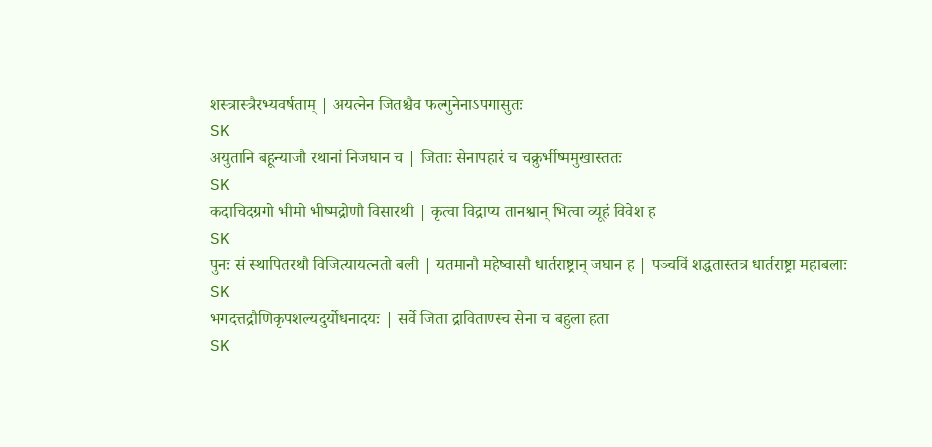शस्त्रास्त्रैरभ्यवर्षताम् | अयत्नेन जितश्चैव फल्गुनेनाऽपगासुतः
SK
अयुतानि बहून्याजौ रथानां निजघान च | जिताः सेनापहारं च चक्रुर्भीष्ममुखास्ततः
SK
कदाचिदग्रगो भीमो भीष्मद्रोणौ विसारथी | कृत्वा विद्राप्य तानश्वान् भित्वा व्यूहं विवेश ह
SK
पुनः सं स्थापितरथौ विजित्यायत्नतो बली | यतमानौ महेष्वासौ धार्तराष्ट्रान् जघान ह | पञ्चविं शद्धतास्तत्र धार्तराष्ट्रा महाबलाः
SK
भगदत्तद्रौणिकृपशल्यदुर्योधनादयः | सर्वे जिता द्राविताण्स्च सेना च बहुला हता
SK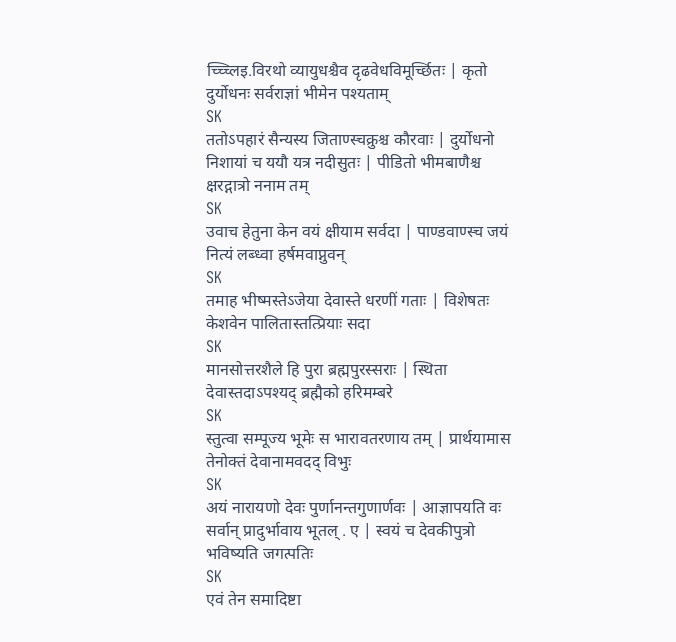च्च्च्लिइ.विरथो व्यायुधश्चैव दृढवेधविमूर्च्छितः | कृतो दुर्योधनः सर्वराज्ञां भीमेन पश्यताम्
SK
ततोऽपहारं सैन्यस्य जिताण्स्चक्रुश्च कौरवाः | दुर्योधनो निशायां च ययौ यत्र नदीसुतः | पीडितो भीमबाणैश्च क्षरद्गात्रो ननाम तम्
SK
उवाच हेतुना केन वयं क्षीयाम सर्वदा | पाण्डवाण्स्च जयं नित्यं लब्ध्वा हर्षमवाप्नुवन्
SK
तमाह भीष्मस्तेऽजेया देवास्ते धरणीं गताः | विशेषतः केशवेन पालितास्तत्प्रियाः सदा
SK
मानसोत्तरशैले हि पुरा ब्रह्मपुरस्सराः | स्थिता देवास्तदाऽपश्यद् ब्रह्मैको हरिमम्बरे
SK
स्तुत्वा सम्पूज्य भूमेः स भारावतरणाय तम् | प्रार्थयामास तेनोक्तं देवानामवदद् विभुः
SK
अयं नारायणो देवः पुर्णानन्तगुणार्णवः | आज्ञापयति वः सर्वान् प्रादुर्भावाय भूतल् . ए | स्वयं च देवकीपुत्रो भविष्यति जगत्पतिः
SK
एवं तेन समादिष्टा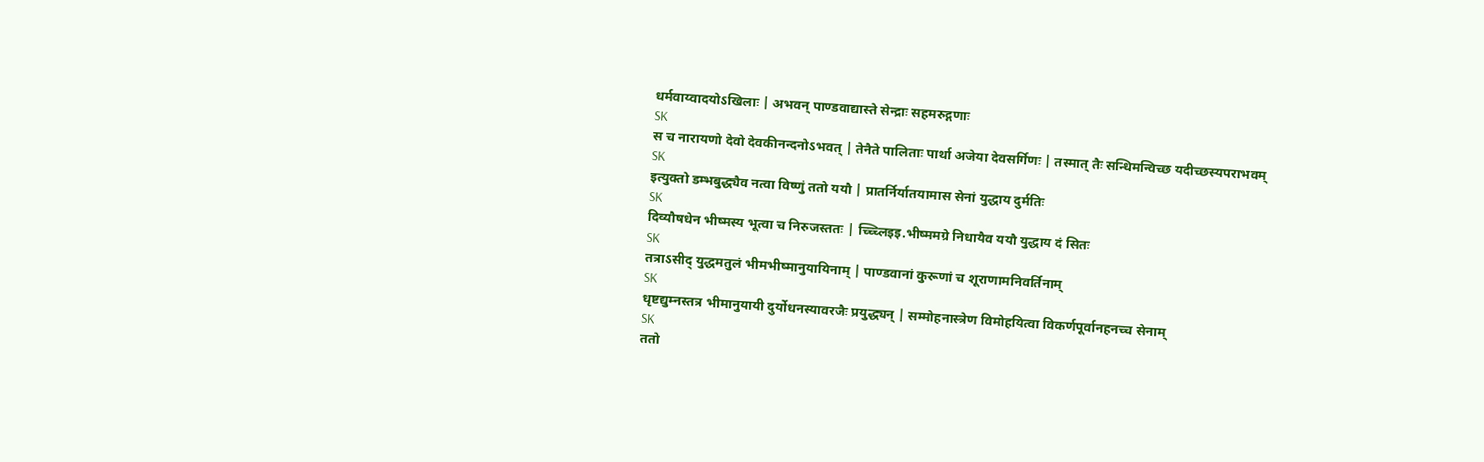धर्मवाय्वादयोऽखिलाः | अभवन् पाण्डवाद्यास्ते सेन्द्राः सहमरुद्गणाः
SK
स च नारायणो देवो देवकीनन्दनोऽभवत् | तेनैते पालिताः पार्था अजेया देवसर्गिणः | तस्मात् तैः सन्धिमन्विच्छ यदीच्छस्यपराभवम्
SK
इत्युक्तो डम्भबुद्ध्यैव नत्वा विष्णुं ततो ययौ | प्रातर्निर्यातयामास सेनां युद्धाय दुर्मतिः
SK
दिव्यौषधेन भीष्मस्य भूत्वा च निरुजस्ततः | च्च्च्लिइइ.भीष्ममग्रे निधायैव ययौ युद्धाय दं सितः
SK
तत्राऽसीद् युद्धमतुलं भीमभीष्मानुयायिनाम् | पाण्डवानां कुरूणां च शूराणामनिवर्तिनाम्
SK
धृष्टद्युम्नस्तत्र भीमानुयायी दुर्योधनस्यावरजैः प्रयुद्ध्यन् | सम्मोहनास्त्रेण विमोहयित्वा विकर्णपूर्वानहनच्च सेनाम्
SK
ततो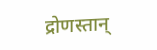द्रोणस्तान्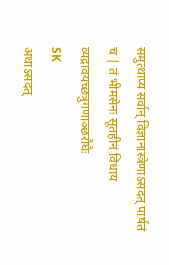समुत्थाप्य सर्वान् विज्ञानास्त्रेणाऽसदत् पार्षतं च | तं भीमसेनः सूतहीनं विधाय व्यद्रावयच्छत्रुगणाञ्छरौघैः
SK
अथाऽसदत्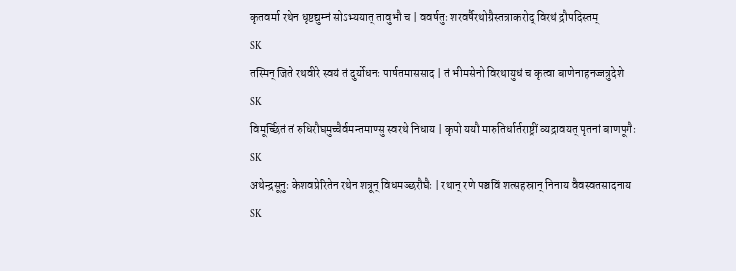कृतवर्मा रथेन धृष्टद्युम्नं सोऽभ्ययात् तावुभौ च | ववर्षतुः शरवर्षैरथोग्रैस्तत्राकरोद् विरथं द्रौपदिस्तम्
SK
तस्मिन् जिते रथवीरे स्वयं तं दुर्योधनः पार्षतमाससाद | तं भीमसेनो विरथायुधं च कृत्वा बाणेनाहनज्जत्रुदेशे
SK
विमूर्च्छितं तं रुधिरौघमुच्चैर्वमन्तमाण्सु स्वरथे निधाय | कृपो ययौ मारुतिर्धार्तराष्ट्रीं व्यद्रावयत् पृतनां बाणपूगैः
SK
अथेन्द्रसूनुः केशवप्रेरितेन रथेन शत्रून् विधमञ्छरौघैः | रथान् रणे पञ्चविं शत्सहस्रान् निनाय वैवस्वतसादनाय
SK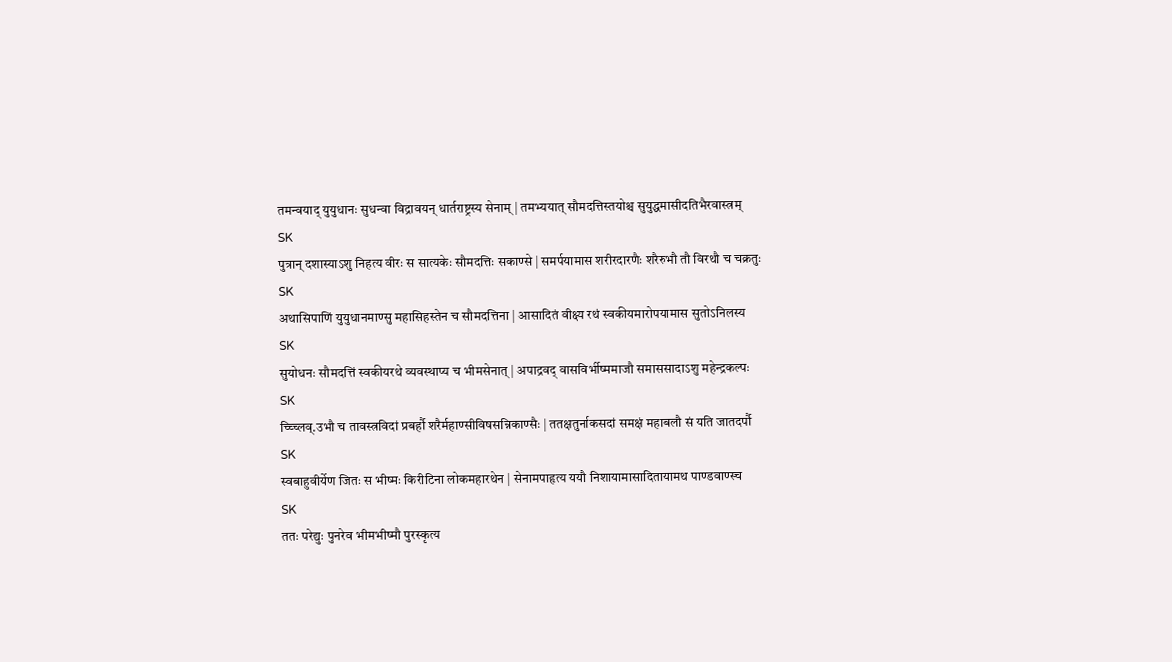तमन्वयाद् युयुधानः सुधन्वा विद्रावयन् धार्तराष्ट्रस्य सेनाम् | तमभ्ययात् सौमदत्तिस्तयोश्च सुयुद्धमासीदतिभैरवास्त्रम्
SK
पुत्रान् दशास्याऽशु निहत्य वीरः स सात्यकेः सौमदत्तिः सकाण्से | समर्पयामास शरीरदारणैः शरैरुभौ तौ विरथौ च चक्रतुः
SK
अथासिपाणिं युयुधानमाण्सु महासिहस्तेन च सौमदत्तिना | आसादितं वीक्ष्य रथं स्वकीयमारोपयामास सुतोऽनिलस्य
SK
सुयोधनः सौमदत्तिं स्वकीयरथे व्यवस्थाप्य च भीमसेनात् | अपाद्रवद् वासविर्भीष्ममाजौ समाससादाऽशु महेन्द्रकल्पः
SK
च्च्च्लिव्.उभौ च तावस्त्रविदां प्रबर्हौ शरैर्महाण्सीविषसन्निकाण्सैः | ततक्षतुर्नाकसदां समक्षं महाबलौ सं यति जातदर्पौ
SK
स्वबाहुवीर्येण जितः स भीष्मः किरीटिना लोकमहारथेन | सेनामपाहृत्य ययौ निशायामासादितायामथ पाण्डवाण्स्च
SK
ततः परेद्युः पुनरेव भीमभीष्मौ पुरस्कृत्य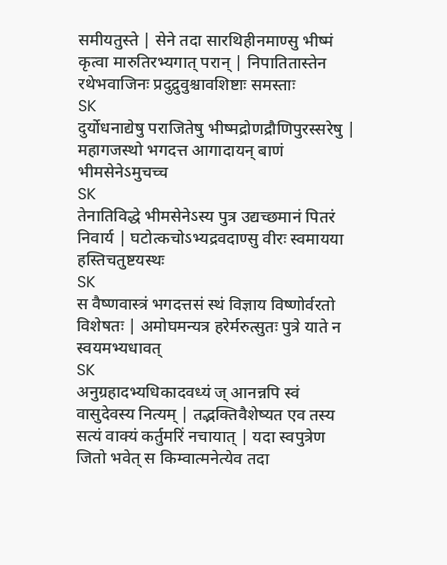समीयतुस्ते | सेने तदा सारथिहीनमाण्सु भीष्मं कृत्वा मारुतिरभ्यगात् परान् | निपातितास्तेन रथेभवाजिनः प्रदुद्रुवुश्चावशिष्टाः समस्ताः
SK
दुर्योधनाद्येषु पराजितेषु भीष्मद्रोणद्रौणिपुरस्सरेषु | महागजस्थो भगदत्त आगादायन् बाणं भीमसेनेऽमुचच्च
SK
तेनातिविद्धे भीमसेनेऽस्य पुत्र उद्यच्छमानं पितरं निवार्य | घटोत्कचोऽभ्यद्रवदाण्सु वीरः स्वमायया हस्तिचतुष्टयस्थः
SK
स वैष्णवास्त्रं भगदत्तसं स्थं विज्ञाय विष्णोर्वरतो विशेषतः | अमोघमन्यत्र हरेर्मरुत्सुतः पुत्रे याते न स्वयमभ्यधावत्
SK
अनुग्रहादभ्यधिकादवध्यं ज् आनन्नपि स्वं वासुदेवस्य नित्यम् | तद्भक्तिवैशेष्यत एव तस्य सत्यं वाक्यं कर्तुमरिं नचायात् | यदा स्वपुत्रेण जितो भवेत् स किम्वात्मनेत्येव तदा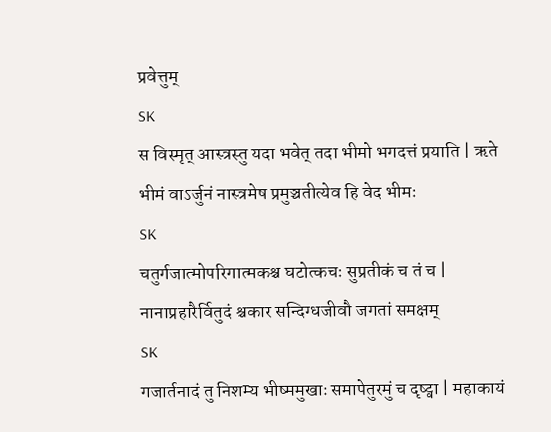प्रवेत्तुम्
SK
स विस्मृत् आस्त्रस्तु यदा भवेत् तदा भीमो भगदत्तं प्रयाति | ऋते भीमं वाऽर्जुनं नास्त्रमेष प्रमुञ्चतीत्येव हि वेद भीमः
SK
चतुर्गजात्मोपरिगात्मकश्च घटोत्कचः सुप्रतीकं च तं च | नानाप्रहारैर्वितुदं श्चकार सन्दिग्धजीवौ जगतां समक्षम्
SK
गजार्तनादं तु निशम्य भीष्ममुखाः समापेतुरमुं च दृष्ट्वा | महाकायं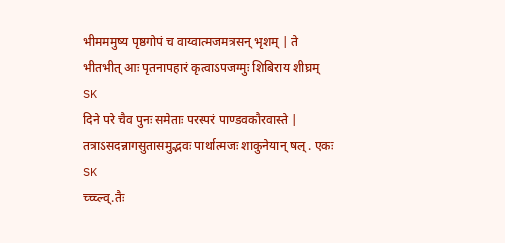भीमममुष्य पृष्ठगोपं च वाय्वात्मजमत्रसन् भृशम् | ते भीतभीत् आः पृतनापहारं कृत्वाऽपजग्मुः शिबिराय शीघ्रम्
SK
दिने परे चैव पुनः समेताः परस्परं पाण्डवकौरवास्ते | तत्राऽसदन्नागसुतासमुद्भवः पार्थात्मजः शाकुनेयान् षल् . एकः
SK
च्च्च्ल्व्.तैः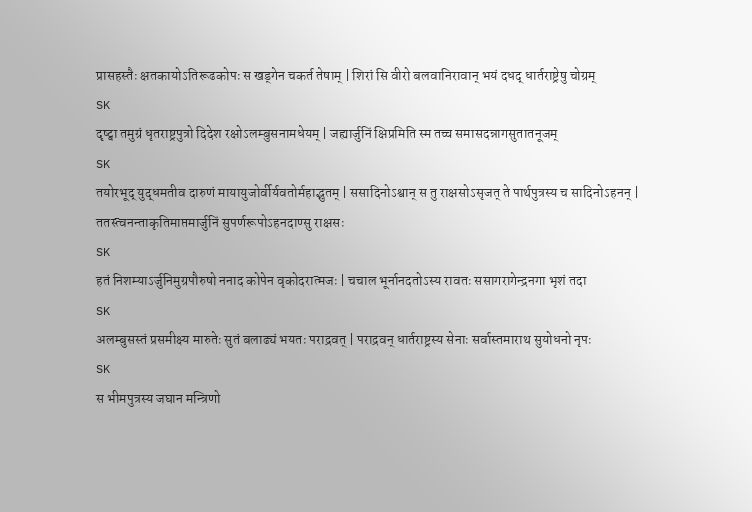प्रासहस्तैः क्षतकायोऽतिरूढकोपः स खड्गेन चकर्त तेषाम् | शिरां सि वीरो बलवानिरावान् भयं दधद् धार्तराष्ट्रेषु चोग्रम्
SK
दृष्ट्वा तमुग्रं धृतराष्ट्रपुत्रो दिदेश रक्षोऽलम्बुसनामधेयम् | जह्यार्जुनिं क्षिप्रमिति स्म तच्च समासदन्नागसुतातनूजम्
SK
तयोरभूद् युद्धमतीव दारुणं मायायुजोर्वीर्यवतोर्महाद्भुतम् | ससादिनोऽश्वान् स तु राक्षसोऽसृजत् ते पार्थपुत्रस्य च सादिनोऽहनन् | ततस्त्वनन्ताकृतिमाप्तमार्जुनिं सुपर्णरूपोऽहनदाण्सु राक्षसः
SK
हतं निशम्याऽर्जुनिमुग्रपौरुषो ननाद कोपेन वृकोदरात्मजः | चचाल भूर्नानदतोऽस्य रावतः ससागरागेन्द्रनगा भृशं तदा
SK
अलम्बुसस्तं प्रसमीक्ष्य मारुतेः सुतं बलाढ्यं भयतः पराद्रवत् | पराद्रवन् धार्तराष्ट्रस्य सेनाः सर्वास्तमाराथ सुयोधनो नृपः
SK
स भीमपुत्रस्य जघान मन्त्रिणो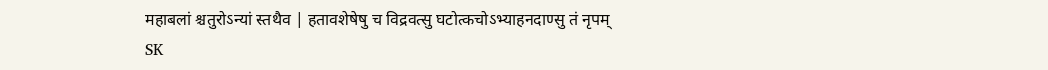महाबलां श्चतुरोऽन्यां स्तथैव | हतावशेषेषु च विद्रवत्सु घटोत्कचोऽभ्याहनदाण्सु तं नृपम्
SK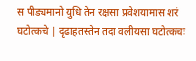स पीड्यमानो युधि तेन रक्षसा प्रवेशयामास शरं घटोत्कचे | दृढाहतस्तेन तदा वलीयसा घटोत्कचः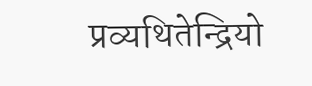प्रव्यथितेन्द्रियो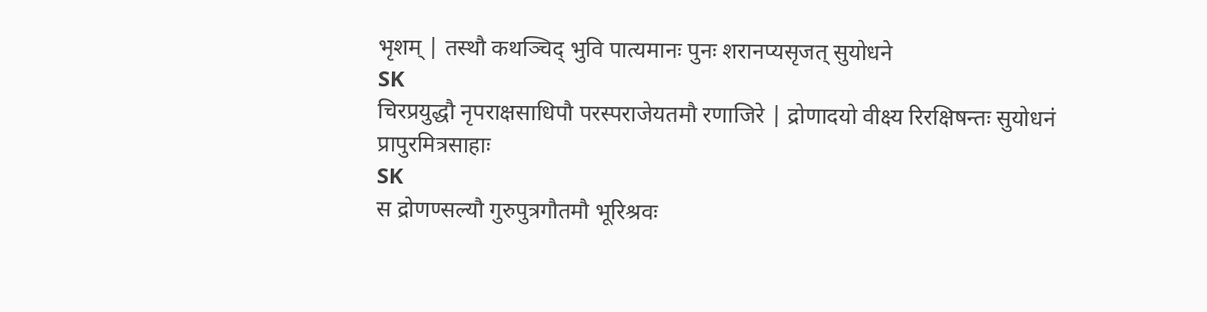भृशम् | तस्थौ कथञ्चिद् भुवि पात्यमानः पुनः शरानप्यसृजत् सुयोधने
SK
चिरप्रयुद्धौ नृपराक्षसाधिपौ परस्पराजेयतमौ रणाजिरे | द्रोणादयो वीक्ष्य रिरक्षिषन्तः सुयोधनं प्रापुरमित्रसाहाः
SK
स द्रोणण्सल्यौ गुरुपुत्रगौतमौ भूरिश्रवः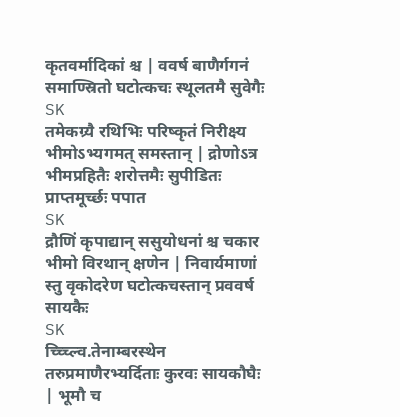कृतवर्मादिकां श्च | ववर्ष बाणैर्गगनं समाण्स्रितो घटोत्कचः स्थूलतमै सुवेगैः
SK
तमेकग्र्यै रथिभिः परिष्कृतं निरीक्ष्य भीमोऽभ्यगमत् समस्तान् | द्रोणोऽत्र भीमप्रहितैः शरोत्तमैः सुपीडितः प्राप्तमूर्च्छः पपात
SK
द्रौणिं कृपाद्यान् ससुयोधनां श्च चकार भीमो विरथान् क्षणेन | निवार्यमाणां स्तु वृकोदरेण घटोत्कचस्तान् प्रववर्ष सायकैः
SK
च्च्च्ल्वि.तेनाम्बरस्थेन तरुप्रमाणैरभ्यर्दिताः कुरवः सायकौघैः | भूमौ च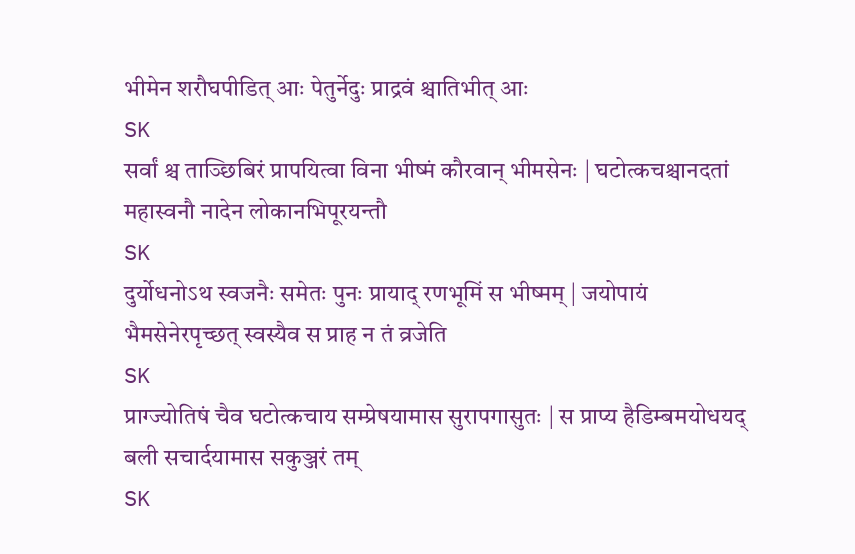भीमेन शरौघपीडित् आः पेतुर्नेदुः प्राद्रवं श्चातिभीत् आः
SK
सर्वां श्च ताञ्छिबिरं प्रापयित्वा विना भीष्मं कौरवान् भीमसेनः | घटोत्कचश्चानदतां महास्वनौ नादेन लोकानभिपूरयन्तौ
SK
दुर्योधनोऽथ स्वजनैः समेतः पुनः प्रायाद् रणभूमिं स भीष्मम् | जयोपायं भैमसेनेरपृच्छत् स्वस्यैव स प्राह न तं व्रजेति
SK
प्राग्ज्योतिषं चैव घटोत्कचाय सम्प्रेषयामास सुरापगासुतः | स प्राप्य हैडिम्बमयोधयद् बली सचार्दयामास सकुञ्जरं तम्
SK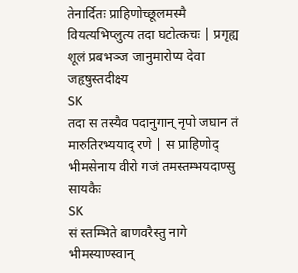तेनार्दितः प्राहिणोच्छूलमस्मै वियत्यभिप्लुत्य तदा घटोत्कचः | प्रगृह्य शूलं प्रबभञ्ज जानुमारोप्य देवा जहृषुस्तदीक्ष्य
SK
तदा स तस्यैव पदानुगान् नृपो जघान तं मारुतिरभ्ययाद् रणे | स प्राहिणोद् भीमसेनाय वीरो गजं तमस्तम्भयदाण्सु सायकैः
SK
सं स्तम्भिते बाणवरैस्तु नागे भीमस्याण्स्वान्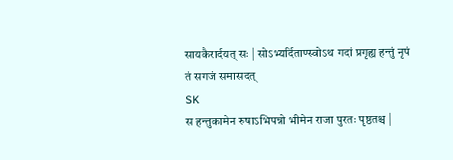सायकैरार्दयत् सः | सोऽभ्यर्दिताण्स्वोऽथ गदां प्रगृह्य हन्तुं नृपं तं सगजं समासदत्
SK
स हन्तुकामेन रुषाऽभिपन्नो भीमेन राजा पुरतः पृष्ठतश्च |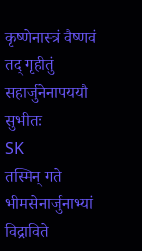कृष्णेनास्त्रं वैष्णवं तद् गृहीतुं सहार्जुनेनापययौ सुभीतः
SK
तस्मिन् गते भीमसेनार्जुनाभ्यां विद्राविते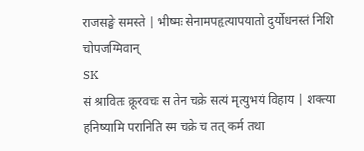राजसङ्घे समस्ते | भीष्मः सेनामपहृत्यापयातो दुर्योधनस्तं निशि चोपजग्मिवान्
SK
सं श्रावितः क्रूरवचः स तेन चक्रे सत्यं मृत्युभयं विहाय | शक्त्या हनिष्यामि परानिति स्म चक्रे च तत् कर्म तथा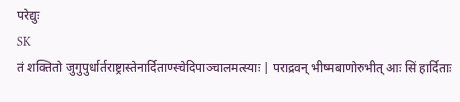परेद्युः
SK
तं शक्तितो जुगुपुर्धार्तराष्ट्रास्तेनार्दिताण्स्चेदिपाञ्चालमत्स्याः | पराद्रवन् भीष्मबाणोरुभीत् आः सिं हार्दिताः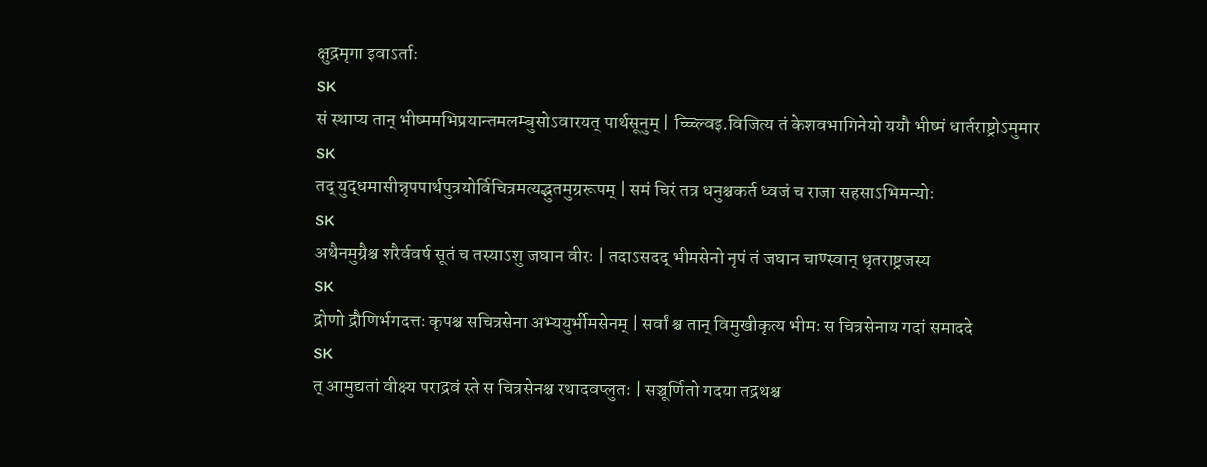क्षुद्रमृगा इवाऽर्ताः
SK
सं स्थाप्य तान् भीष्ममभिप्रयान्तमलम्बुसोऽवारयत् पार्थसूनुम् | च्च्च्ल्विइ.विजित्य तं केशवभागिनेयो ययौ भीष्मं धार्तराष्ट्रोऽमुमार
SK
तद् युद्धमासीन्नृपपार्थपुत्रयोर्विचित्रमत्यद्भुतमुग्ररूपम् | समं चिरं तत्र धनुश्चकर्त ध्वजं च राजा सहसाऽभिमन्योः
SK
अथैनमुग्रैश्च शरैर्ववर्ष सूतं च तस्याऽशु जघान वीरः | तदाऽसदद् भीमसेनो नृपं तं जघान चाण्स्वान् धृतराष्ट्रजस्य
SK
द्रोणो द्रौणिर्भगदत्तः कृपश्च सचित्रसेना अभ्ययुर्भीमसेनम् | सर्वां श्च तान् विमुखीकृत्य भीमः स चित्रसेनाय गदां समाददे
SK
त् आमुद्यतां वीक्ष्य पराद्रवं स्ते स चित्रसेनश्च रथादवप्लुतः | सञ्चूर्णितो गदया तद्रथश्च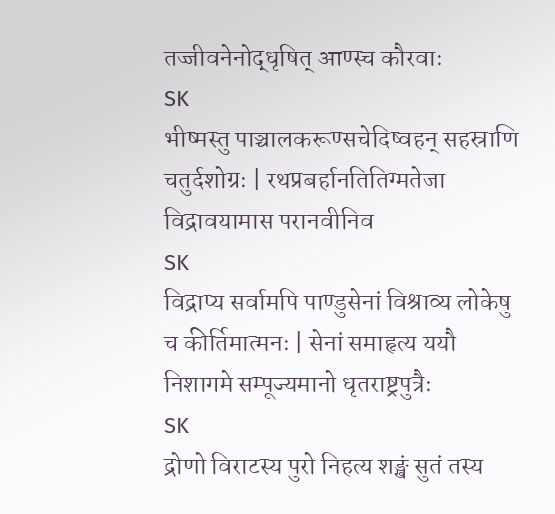तज्जीवनेनोद्धृषित् आण्स्च कौरवाः
SK
भीष्मस्तु पाञ्चालकरूण्सचेदिष्वहन् सहस्राणि चतुर्दशोग्रः | रथप्रबर्हानतितिग्मतेजा विद्रावयामास परानवीनिव
SK
विद्राप्य सर्वामपि पाण्डुसेनां विश्राव्य लोकेषु च कीर्तिमात्मनः | सेनां समाहृत्य ययौ निशागमे सम्पूज्यमानो धृतराष्ट्रपुत्रैः
SK
द्रोणो विराटस्य पुरो निहत्य शङ्खं सुतं तस्य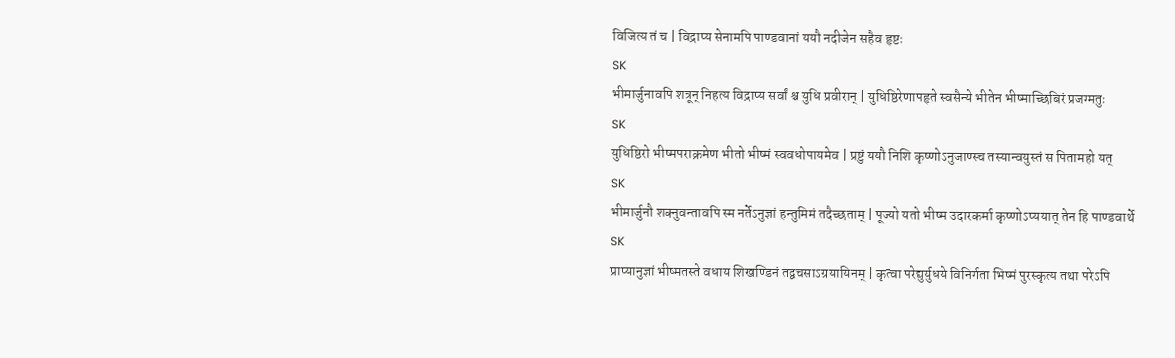विजित्य तं च | विद्राप्य सेनामपि पाण्डवानां ययौ नदीजेन सहैव हृष्टः
SK
भीमार्जुनावपि शत्रून् निहत्य विद्राप्य सर्वां श्च युधि प्रवीरान् | युधिष्ठिरेणापहृते स्वसैन्ये भीतेन भीष्माच्छिबिरं प्रजग्मतुः
SK
युधिष्ठिरो भीष्मपराक्रमेण भीतो भीष्मं स्ववधोपायमेव | प्रष्टुं ययौ निशि कृष्णोऽनुजाण्स्च तस्यान्वयुस्तं स पितामहो यत्
SK
भीमार्जुनौ शक्नुवन्तावपि स्म नर्तेऽनुज्ञां हन्तुमिमं तदैच्छताम् | पूज्यो यतो भीष्म उदारकर्मा कृष्णोऽप्ययात् तेन हि पाण्डवार्थे
SK
प्राप्यानुज्ञां भीष्मतस्ते वधाय शिखण्डिनं तद्वचसाऽग्रयायिनम् | कृत्वा परेद्युर्युधये विनिर्गता भिष्मं पुरस्कृत्य तथा परेऽपि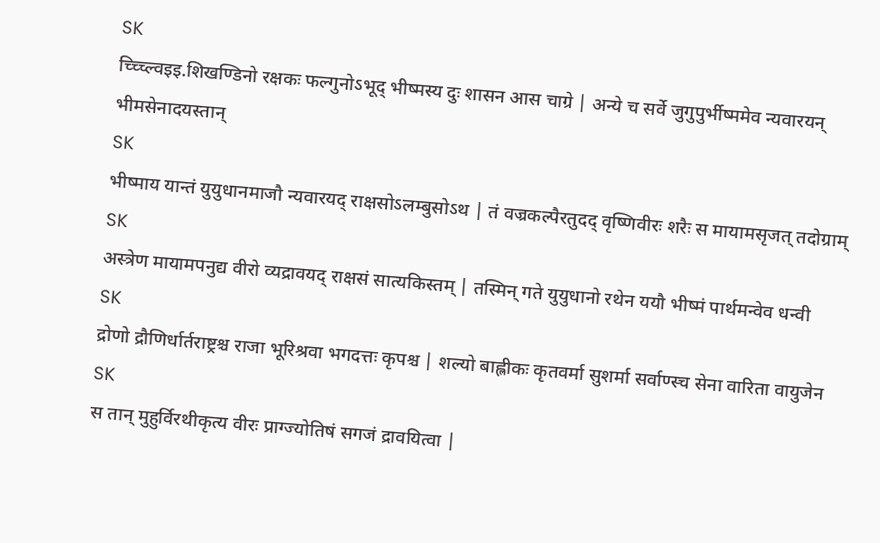SK
च्च्च्ल्विइइ.शिखण्डिनो रक्षकः फल्गुनोऽभूद् भीष्मस्य दुः शासन आस चाग्रे | अन्ये च सर्वे जुगुपुर्भीष्ममेव न्यवारयन् भीमसेनादयस्तान्
SK
भीष्माय यान्तं युयुधानमाजौ न्यवारयद् राक्षसोऽलम्बुसोऽथ | तं वज्रकल्पैरतुदद् वृष्णिवीरः शरैः स मायामसृजत् तदोग्राम्
SK
अस्त्रेण मायामपनुद्य वीरो व्यद्रावयद् राक्षसं सात्यकिस्तम् | तस्मिन् गते युयुधानो रथेन ययौ भीष्मं पार्थमन्वेव धन्वी
SK
द्रोणो द्रौणिर्धार्तराष्ट्रश्च राजा भूरिश्रवा भगदत्तः कृपश्च | शल्यो बाह्लीकः कृतवर्मा सुशर्मा सर्वाण्स्च सेना वारिता वायुजेन
SK
स तान् मुहुर्विरथीकृत्य वीरः प्राग्ज्योतिषं सगजं द्रावयित्वा |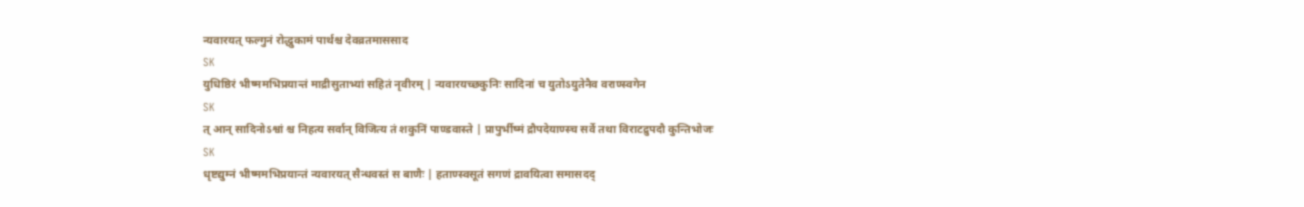न्यवारयत् फल्गुनं रोद्धुकामं पार्थश्च देवव्रतमाससाद
SK
युधिष्ठिरं भीष्ममभिप्रयान्तं माद्रीसुताभ्यां सहितं नृवीरम् | न्यवारयच्छकुनिः सादिनां च युतोऽयुतेनैव वराण्स्वगेन
SK
त् आन् सादिनोऽश्वां श्च निहत्य सर्वान् विजित्य तं शकुनिं पाण्डवास्ते | प्रापुर्भीष्मं द्रौपदेयाण्स्च सर्वे तथा विराटद्रुपदौ कुन्तिभोजः
SK
धृष्टद्युम्नं भीष्ममभिप्रयान्तं न्यवारयत् सैन्धवस्तं स बाणैः | हताण्स्वसूतं सगणं द्रावयित्वा समासदद्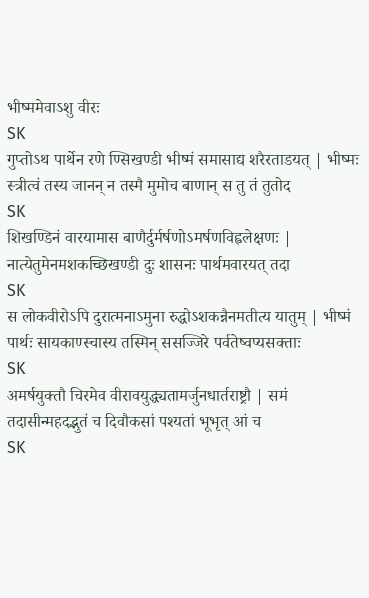भीष्ममेवाऽशु वीरः
SK
गुप्तोऽथ पार्थेन रणे ण्सिखण्डी भीष्मं समासाद्य शरैरताडयत् | भीष्मः स्त्रीत्वं तस्य जानन् न तस्मै मुमोच बाणान् स तु तं तुतोद
SK
शिखण्डिनं वारयामास बाणैर्दुर्मर्षणोऽमर्षणविह्वलेक्षणः | नात्येतुमेनमशकच्छिखण्डी दुः शासनः पार्थमवारयत् तदा
SK
स लोकवीरोऽपि दुरात्मनाऽमुना रुद्धोऽशकन्नैनमतीत्य यातुम् | भीष्मं पार्थः सायकाण्स्चास्य तस्मिन् ससज्जिरे पर्वतेष्वप्यसक्ताः
SK
अमर्षयुक्तौ चिरमेव वीरावयुद्ध्यतामर्जुनधार्तराष्ट्रौ | समं तदासीन्महदद्भुतं च दिवौकसां पश्यतां भूभृत् आं च
SK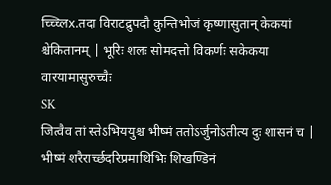च्च्च्लिx.तदा विराटद्रुपदौ कुन्तिभोजं कृष्णासुतान् केकयां श्चेकितानम् | भूरिः शलः सोमदत्तो विकर्णः सकेकया वारयामासुरुच्चैः
SK
जित्वैव तां स्तेऽभिययुश्च भीष्मं ततोऽर्जुनोऽतीत्य दुः शासनं च | भीष्मं शरैरार्च्छदरिप्रमाथिभिः शिखण्डिनं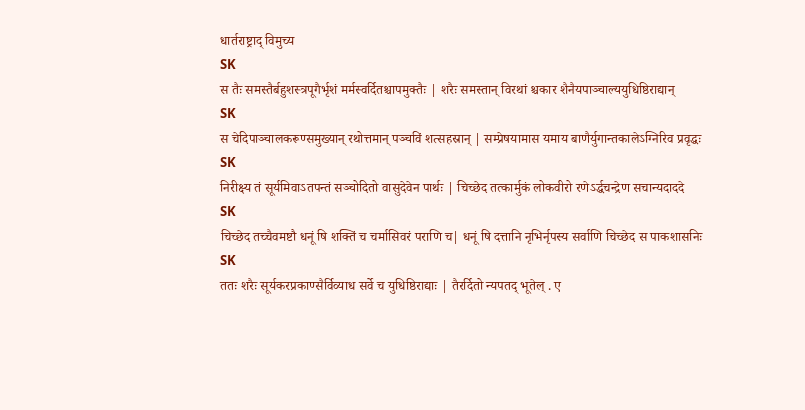धार्तराष्ट्राद् विमुच्य
SK
स तैः समस्तैर्बहुशस्त्रपूगैर्भृशं मर्मस्वर्दितश्चापमुक्तैः | शरैः समस्तान् विरथां श्चकार शैनैयपाञ्चाल्ययुधिष्ठिराद्यान्
SK
स चेदिपाञ्चालकरूण्समुख्यान् रथोत्तमान् पञ्चविं शत्सहस्रान् | सम्प्रेषयामास यमाय बाणैर्युगान्तकालेऽग्निरिव प्रवृद्धः
SK
निरीक्ष्य तं सूर्यमिवाऽतपन्तं सञ्चोदितो वासुदेवेन पार्थः | चिच्छेद तत्कार्मुकं लोकवीरो रणेऽर्द्धचन्द्रेण सचान्यदाददे
SK
चिच्छेद तच्चैवमष्टौ धनूं षि शक्तिं च चर्मासिवरं पराणि च| धनूं षि दत्तानि नृभिर्नृपस्य सर्वाणि चिच्छेद स पाकशासनिः
SK
ततः शरैः सूर्यकरप्रकाण्सैर्विव्याध सर्वे च युधिष्ठिराद्याः | तैरर्दितो न्यपतद् भूतेल् . ए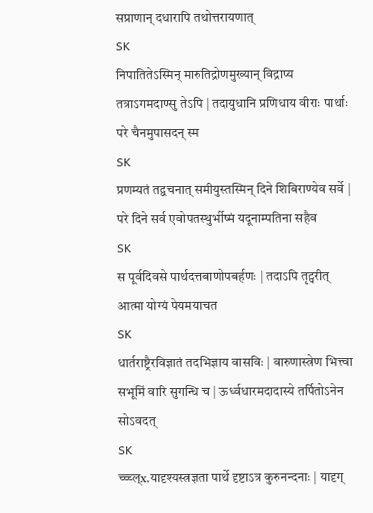सप्राणान् दधारापि तथोत्तरायणात्
SK
निपातितेऽस्मिन् मारुतिद्रोणमुख्यान् विद्राप्य तत्राऽगमदाण्सु तेऽपि | तदायुधानि प्रणिधाय वीराः पार्थाः परे चैनमुपासदन् स्म
SK
प्रणम्यतं तद्वचनात् समीयुस्तस्मिन् दिने शिबिराण्येव सर्वे | परे दिने सर्व एवोपतस्थुर्भीष्मं यदूनाम्पतिना सहैव
SK
स पूर्वदिवसे पार्थदत्तबाणोपबर्हणः | तदाऽपि तृट्परीत् आत्मा योग्यं पेयमयाचत
SK
धार्तराष्ट्रैरविज्ञातं तदभिज्ञाय वासविः | वारुणास्त्रेण भित्त्वा सभूमिं वारि सुगन्धि च | ऊर्ध्वधारमदादास्ये तर्पितोऽनेन सोऽवदत्
SK
च्च्च्ल्x.यादृश्यस्त्रज्ञता पार्थे दृष्टाऽत्र कुरुनन्दनाः | यादृग्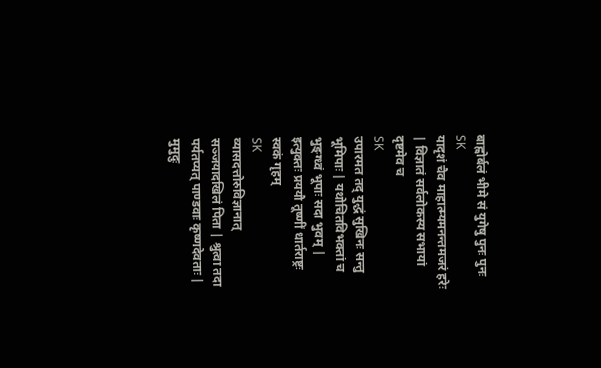बाह्वोर्बलं भीमे सं युगेषु पुनः पुनः
SK
यादृशं चैव माहात्म्यमनन्तमजरं हरेः | विज्ञातं सर्वलोकस्य सभायां दृष्टमेव च
SK
उपारमत तद् युद्धं सुखिनः सन्तु भूमिपाः | यथोचितविभक्तां च भुङ्ग्ध्वं भूपाः सदा भुवम् | इत्युक्तः प्रययौ तूष्णीं धार्तराष्ट्रः स्वकं गृहम्
SK
व्यासदत्तोरुविज्ञानात् सञ्जयादखिलं पिता | श्रुत्वा तदा पर्यतप्यत् पाण्डवाः कृष्णदेवताः | मुमुदुः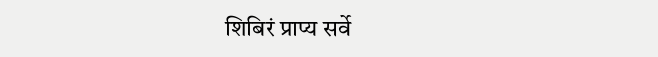शिबिरं प्राप्य सर्वे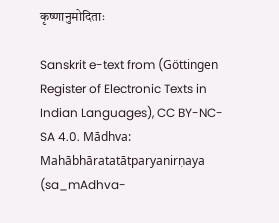कृष्णानुमोदिताः

Sanskrit e-text from (Göttingen Register of Electronic Texts in Indian Languages), CC BY-NC-SA 4.0. Mādhva: Mahābhāratatātparyanirṇaya (sa_mAdhva-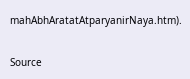mahAbhAratatAtparyanirNaya.htm).

Source